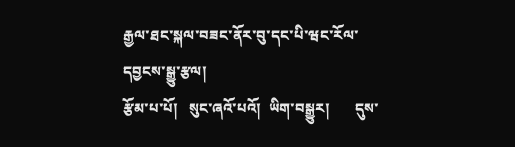རྒྱལ་ཐང་སྐལ་བཟང་ནོར་བུ་དང་པི་ཝང་རོལ་དབྱངས་སྒྱུ་རྩལ།
རྩོམ་པ་པོ།   སུང་ཞའོ་པའོ།  ཡིག་བསྒྱུར།       དུས་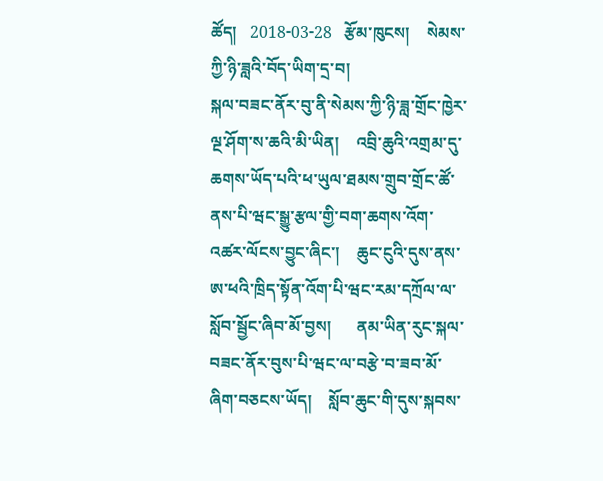ཚོད།   2018-03-28   རྩོམ་ཁུངས།    སེམས་ཀྱི་ཉི་ཟླའི་བོད་ཡིག་དྲ་བ།
སྐལ་བཟང་ནོར་བུ་ནི་སེམས་ཀྱི་ཉི་ཟླ་གྲོང་ཁྱེར་ལྔ་ཤོག་ས་ཆའི་མི་ཡིན།    འབྲི་ཆུའི་འགྲམ་དུ་ཆགས་ཡོད་པའི་ཕ་ཡུལ་ཐམས་གྲུབ་གྲོང་ཚོ་ནས་པི་ཝང་སྒྱུ་རྩལ་གྱི་བག་ཆགས་འོག་འཚར་ལོངས་བྱུང་ཞིང་།    ཆུང་ངུའི་དུས་ནས་ཨ་ཕའི་ཁྲིད་སྟོན་འོག་པི་ཝང་རམ་དཀྲོལ་ལ་སློབ་སྦྱོང་ཞིབ་མོ་བྱས།      ནམ་ཡིན་རུང་སྐལ་བཟང་ནོར་བུས་པི་ཝང་ལ་བརྩེ་བ་ཟབ་མོ་ཞིག་བཅངས་ཡོད།    སློབ་ཆུང་གི་དུས་སྐབས་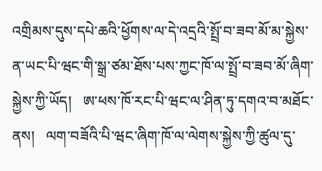འགྲིམས་དུས་དཔེ་ཆའི་ཕྱོགས་ལ་དེ་འདྲའི་སྤྲོ་བ་ཟབ་མོ་མ་སྐྱེས་ན་ཡང་པི་ཝང་གི་སྒྲ་ཙམ་ཐོས་པས་ཀྱང་ཁོ་ལ་སྤྲོ་བ་ཟབ་མོ་ཞིག་སྐྱེས་ཀྱི་ཡོད།   ཨ་ཕས་ཁོ་རང་པི་ཝང་ལ་ཤིན་ཏུ་དགའ་བ་མཐོང་ནས།   ལག་བཟོའི་པི་ཝང་ཞིག་ཁོ་ལ་ལེགས་སྐྱེས་ཀྱི་ཚུལ་དུ་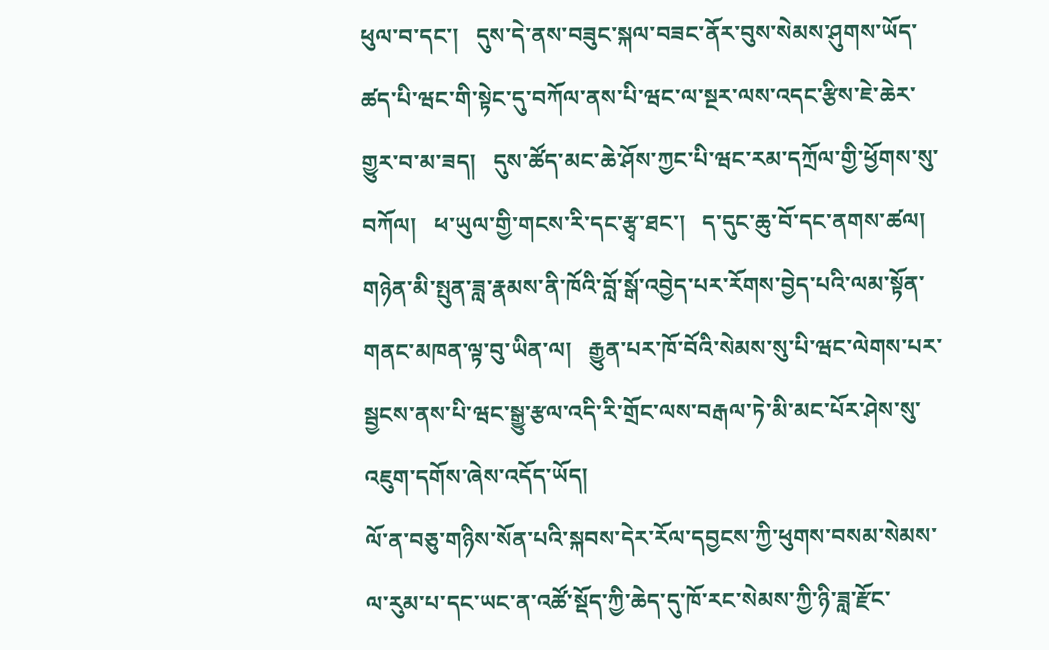ཕུལ་བ་དང་།   དུས་དེ་ནས་བཟུང་སྐལ་བཟང་ནོར་བུས་སེམས་ཤུགས་ཡོད་ཚད་པི་ཝང་གི་སྟེང་དུ་བཀོལ་ནས་པི་ཝང་ལ་སྔར་ལས་འདང་རྩིས་ཇེ་ཆེར་གྱུར་བ་མ་ཟད།   དུས་ཚོད་མང་ཆེ་ཤོས་ཀྱང་པི་ཝང་རམ་དཀྲོལ་གྱི་ཕྱོགས་སུ་བཀོལ།   ཕ་ཡུལ་གྱི་གངས་རི་དང་རྩྭ་ཐང་།   ད་དུང་ཆུ་བོ་དང་ནགས་ཚལ།  གཉེན་མི་སྤུན་ཟླ་རྣམས་ནི་ཁོའི་བློ་སྒོ་འབྱེད་པར་རོགས་བྱེད་པའི་ལམ་སྟོན་གནང་མཁན་ལྟ་བུ་ཡིན་ལ།   རྒྱུན་པར་ཁོ་བོའི་སེམས་སུ་པི་ཝང་ལེགས་པར་སྦྱངས་ནས་པི་ཝང་སྒྱུ་རྩལ་འདི་རི་གྲོང་ལས་བརྒལ་ཏེ་མི་མང་པོར་ཤེས་སུ་འཇུག་དགོས་ཞེས་འདོད་ཡོད།
ལོ་ན་བཅུ་གཉིས་སོན་པའི་སྐབས་དེར་རོལ་དབྱངས་ཀྱི་ཕུགས་བསམ་སེམས་ལ་རུམ་པ་དང་ཡང་ན་འཚོ་སྡོད་ཀྱི་ཆེད་དུ་ཁོ་རང་སེམས་ཀྱི་ཉི་ཟླ་རྫོང་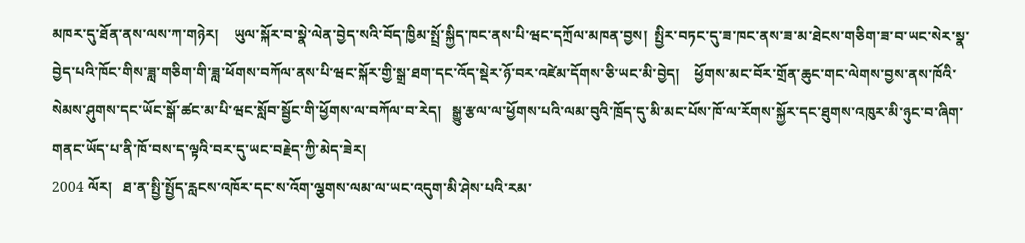མཁར་དུ་ཐོན་ནས་ལས་ཀ་གཉེར།    ཡུལ་སྐོར་བ་སྣེ་ལེན་བྱེད་སའི་བོད་ཁྱིམ་སྤྲོ་སྐྱིད་ཁང་ནས་པི་ཝང་དཀྲོལ་མཁན་བྱས།  སྤྱིར་བཏང་དུ་ཟ་ཁང་ནས་ཟ་མ་ཐེངས་གཅིག་ཟ་བ་ཡང་སེར་སྣ་བྱེད་པའི་ཁོང་གིས་ཟླ་གཅིག་གི་ཟླ་ཕོགས་བཀོལ་ནས་པི་ཝང་སྐོར་གྱི་སྒྲ་ཐག་དང་འོད་སྡེར་ཉོ་བར་འཛེམ་དོགས་ཅི་ཡང་མི་བྱེད།    ཕྱོགས་མང་བོར་གྲོན་ཆུང་གང་ལེགས་བྱས་ནས་ཁོའི་སེམས་ཤུགས་དང་ཡོང་སྒོ་ཚང་མ་པི་ཝང་སློབ་སྦྱོང་གི་ཕྱོགས་ལ་བཀོལ་བ་རེད།   སྒྱུ་རྩལ་ལ་ཕྱོགས་པའི་ལམ་བུའི་ཁྲོད་དུ་མི་མང་པོས་ཁོ་ལ་རོགས་སྐྱོར་དང་ཐུགས་འཁུར་མི་ཉུང་བ་ཞིག་གནང་ཡོད་པ་ནི་ཁོ་བས་ད་ལྟའི་བར་དུ་ཡང་བརྗེད་ཀྱི་མེད་ཟེར།
2004 ལོར།   ཐ་ན་སྤྱི་སྤྱོད་རླངས་འཁོར་དང་ས་འོག་ལྕགས་ལམ་ལ་ཡང་འདུག་མི་ཤེས་པའི་རམ་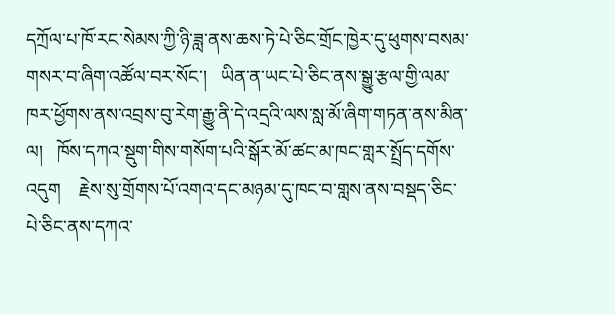དཀྲོལ་པ་ཁོ་རང་སེམས་ཀྱི་ཉི་ཟླ་ནས་ཆས་ཏེ་པེ་ཅིང་གྲོང་ཁྱེར་དུ་ཕུགས་བསམ་གསར་བ་ཞིག་འཚོལ་བར་སོང་།   ཡིན་ན་ཡང་པེ་ཅིང་ནས་སྒྱུ་རྩལ་གྱི་ལམ་ཁར་ཕྱོགས་ནས་འབྲས་བུ་རེག་རྒྱུ་ནི་དེ་འདྲའི་ལས་སླ་མོ་ཞིག་གཏན་ནས་མིན་ལ།   ཁོས་དཀའ་སྡུག་གིས་གསོག་པའི་སྒོར་མོ་ཚང་མ་ཁང་གླར་སྤྲོད་དགོས་འདུག    རྗེས་སུ་གྲོགས་པོ་འགའ་དང་མཉམ་དུ་ཁང་བ་གླས་ནས་བསྡད་ཅིང་པེ་ཅིང་ནས་དཀའ་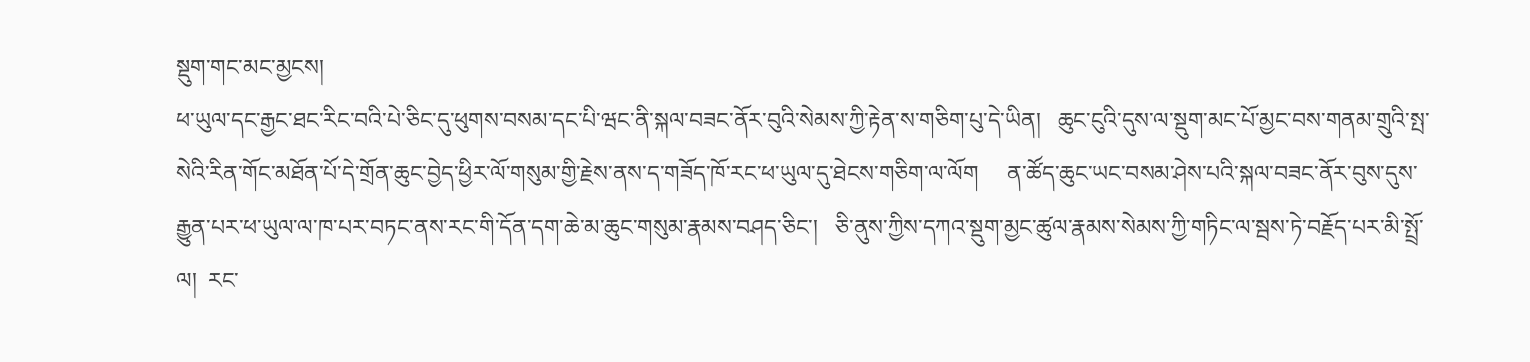སྡུག་གང་མང་མྱངས།
ཕ་ཡུལ་དང་རྒྱང་ཐང་རིང་བའི་པེ་ཅིང་དུ་ཕུགས་བསམ་དང་པི་ཝང་ནི་སྐལ་བཟང་ནོར་བུའི་སེམས་ཀྱི་རྟེན་ས་གཅིག་པུ་དེ་ཡིན།   ཆུང་ངུའི་དུས་ལ་སྡུག་མང་པོ་མྱང་བས་གནམ་གྲུའི་སྤ་སེའི་རིན་གོང་མཐོན་པོ་དེ་གྲོན་ཆུང་བྱེད་ཕྱིར་ལོ་གསུམ་གྱི་རྗེས་ནས་ད་གཟོད་ཁོ་རང་ཕ་ཡུལ་དུ་ཐེངས་གཅིག་ལ་ལོག     ན་ཚོད་ཆུང་ཡང་བསམ་ཤེས་པའི་སྐལ་བཟང་ནོར་བུས་དུས་རྒྱུན་པར་ཕ་ཡུལ་ལ་ཁ་པར་བཏང་ནས་རང་གི་དོན་དག་ཆེ་མ་ཆུང་གསུམ་རྣམས་བཤད་ཅིང་།   ཅི་ནུས་ཀྱིས་དཀའ་སྡུག་མྱང་ཚུལ་རྣམས་སེམས་ཀྱི་གཏིང་ལ་སྦས་ཏེ་བརྗོད་པར་མི་སྤྲོ་ལ།  རང་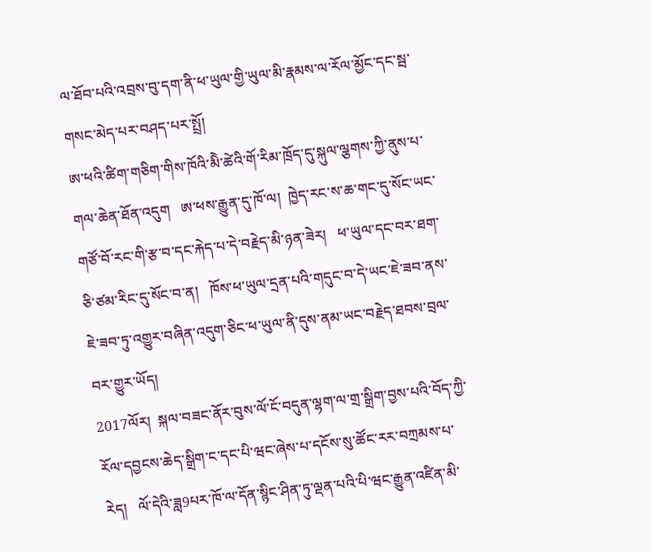ལ་ཐོབ་པའི་འབྲས་བུ་དག་ནི་ཕ་ཡུལ་གྱི་ཡུལ་མི་རྣམས་ལ་རོལ་མྱོང་དང་སྦ་གསང་མེད་པར་བཤད་པར་སྤྲོ།
ཨ་ཕའི་ཚིག་གཅིག་གིས་ཁོའི་མིེ་ཚེའི་གོ་རིམ་ཁྲོད་དུ་སྐུལ་ལྕགས་ཀྱི་ནུས་པ་གལ་ཆེན་ཐོན་འདུག   ཨ་ཕས་རྒྱུན་དུ་ཁོ་ལ།  ཁྱེད་རང་ས་ཆ་གང་དུ་སོང་ཡང་གཙོ་བོ་རང་གི་རྩ་བ་དང་རྐེད་པ་དེ་བརྗེད་མི་ཉན་ཟེར།   ཕ་ཡུལ་དང་བར་ཐག་ཅི་ཙམ་རིང་དུ་སོང་བ་ན།   ཁོས་ཕ་ཡུལ་དྲན་པའི་གདུང་བ་དེ་ཡང་ཇེ་ཟབ་ནས་ཇེ་ཟབ་ཏུ་འགྱུར་བཞིན་འདུག་ཅིང་ཕ་ཡུལ་ནི་དུས་ནམ་ཡང་བརྗེད་ཐབས་བྲལ་བར་གྱུར་ཡོད།
2017ལོར།  སྐལ་བཟང་ནོར་བུས་ལོ་ངོ་བདུན་ལྷག་ལ་གྲ་སྒྲིག་བྱས་པའི་བོད་ཀྱི་རོལ་དབྱངས་ཆེད་སྒྲིག་ང་དང་པི་ཝང་ཞེས་པ་དངོས་སུ་ཚོང་རར་བཀྲམས་པ་རེད།   ལོ་དེའི་ཟླ9པར་ཁོ་ལ་དོན་སྙིང་ཤིན་ཏུ་ལྡན་པའི་པི་ཝང་རྒྱུན་འཛིན་མི་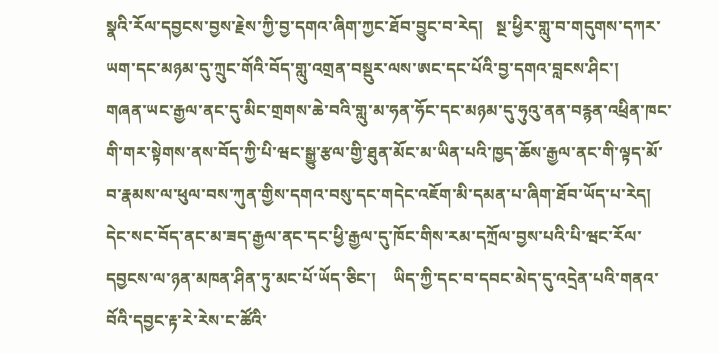སྣའི་རོལ་དབྱངས་བྱས་རྗེས་ཀྱི་བྱ་དགའ་ཞིག་ཀྱང་ཐོབ་བྱུང་བ་རེད།   སྔ་ཕྱིར་གླུ་བ་གདུགས་དཀར་ཡག་དང་མཉམ་དུ་ཀྲུང་གོའི་བོད་གླུ་འགྲན་བསྡུར་ལས་ཨང་དང་པོའི་བྱ་དགའ་བླངས་ཤིང་།   གཞན་ཡང་རྒྱལ་ནང་དུ་མིང་གྲགས་ཆེ་བའི་གླུ་མ་ཧན་ཧོང་དང་མཉམ་དུ་ཧུའུ་ནན་བརྙན་འཕྲིན་ཁང་གི་གར་སྟེགས་ནས་བོད་ཀྱི་པི་ཝང་སྒྱུ་རྩལ་གྱི་ཐུན་མོང་མ་ཡིན་པའི་ཁྱད་ཆོས་རྒྱལ་ནང་གི་ལྟད་མོ་བ་རྣམས་ལ་ཕུལ་བས་ཀུན་གྱིས་དགའ་བསུ་དང་གདེང་འཇོག་མི་དམན་པ་ཞིག་ཐོབ་ཡོད་པ་རེད།   དེང་སང་བོད་ནང་མ་ཟད་རྒྱལ་ནང་དང་ཕྱི་རྒྱལ་དུ་ཁོང་གིས་རམ་དཀྲོལ་བྱས་པའི་པི་ཝང་རོལ་དབྱངས་ལ་ཉན་མཁན་ཤིན་ཏུ་མང་པོ་ཡོད་ཅིང་།    ཡིད་ཀྱི་དང་བ་དབང་མེད་དུ་འདྲེན་པའི་གནའ་བོའི་དབྱང་རྟ་རེ་རེས་ང་ཚོའི་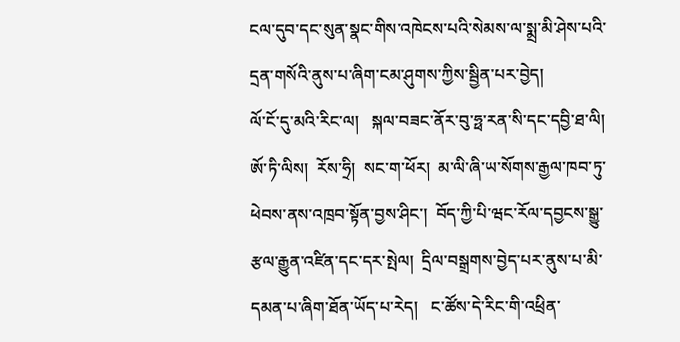ངལ་དུབ་དང་སུན་སྣང་གིས་འཁེངས་པའི་སེམས་ལ་སྨྲ་མི་ཤེས་པའི་དྲན་གསོའི་ནུས་པ་ཞིག་ངམ་ཤུགས་ཀྱིས་སྦྱིན་པར་བྱེད།
ལོ་ངོ་དུ་མའི་རིང་ལ།   སྐལ་བཟང་ནོར་བུ་ཧྥ་རན་སི་དང་དབྱི་ཐ་ལི།  ཨོ་ཏི་ལིས།  རོས་ཧྲི།  སང་ག་ཕོར།  མ་ལི་ཞི་ཡ་སོགས་རྒྱལ་ཁབ་ཏུ་ཕེབས་ནས་འཁྲབ་སྟོན་བྱས་ཤིང་།  བོད་ཀྱི་པི་ཝང་རོལ་དབྱངས་སྒྱུ་རྩལ་རྒྱུན་འཛིན་དང་དར་སྤེལ།  དྲིལ་བསྒྲགས་བྱེད་པར་ནུས་པ་མི་དམན་པ་ཞིག་ཐོན་ཡོད་པ་རེད།   ང་ཚོས་དེ་རིང་གི་འཕྲིན་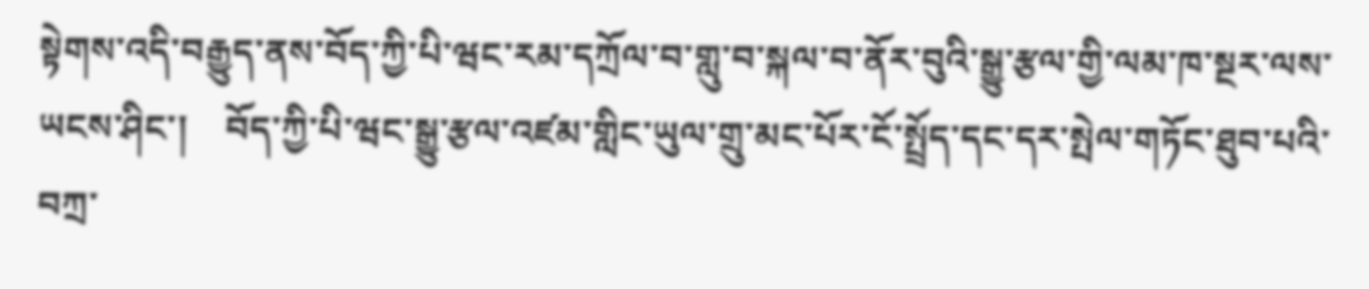སྟེགས་འདི་བརྒྱུད་ནས་བོད་ཀྱི་པི་ཝང་རམ་དཀྲོལ་བ་གླུ་བ་སྐལ་བ་ནོར་བུའི་སྒྱུ་རྩལ་གྱི་ལམ་ཁ་སྔར་ལས་ཡངས་ཤིང་།    བོད་ཀྱི་པི་ཝང་སྒྱུ་རྩལ་འཛམ་གླིང་ཡུལ་གྲུ་མང་པོར་ངོ་སྤྲོད་དང་དར་སྤེལ་གཏོང་ཐུབ་པའི་བཀྲ་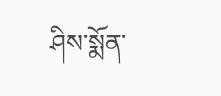ཤིས་སྨོན་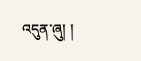འདུན་ཞུ། །